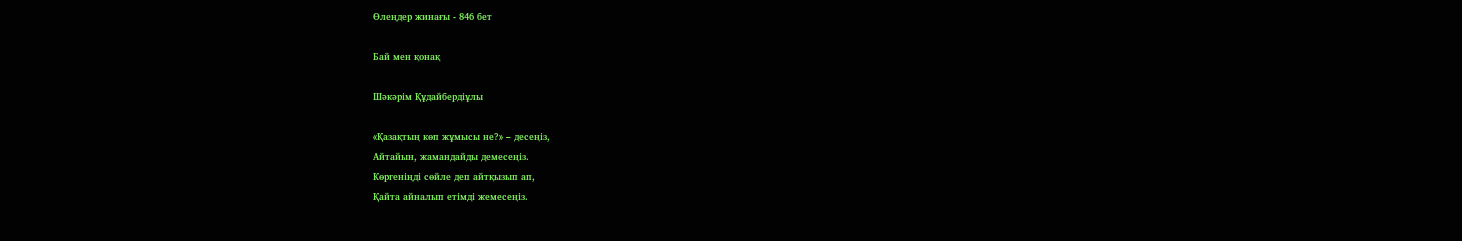Өлеңдер жинағы - 846 бет

Бай мен қонақ

Шәкәрім Құдайбердіұлы

«Қазақтың көп жұмысы не?» – десеңіз,
Айтайын, жамандайды демесеңіз.
Көргеніңді сөйле деп айтқызып ап,
Қайта айналып етімді жемесеңіз.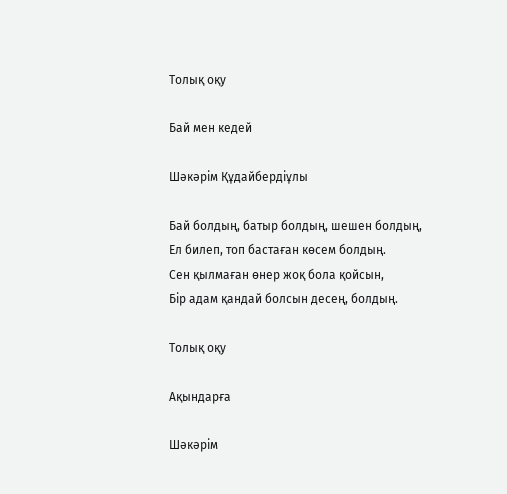Толық оқу

Бай мен кедей

Шәкәрім Құдайбердіұлы

Бай болдың, батыр болдың, шешен болдың,
Ел билеп, топ бастаған көсем болдың.
Сен қылмаған өнер жоқ бола қойсын,
Бір адам қандай болсын десең, болдың.

Толық оқу

Ақындарға

Шәкәрім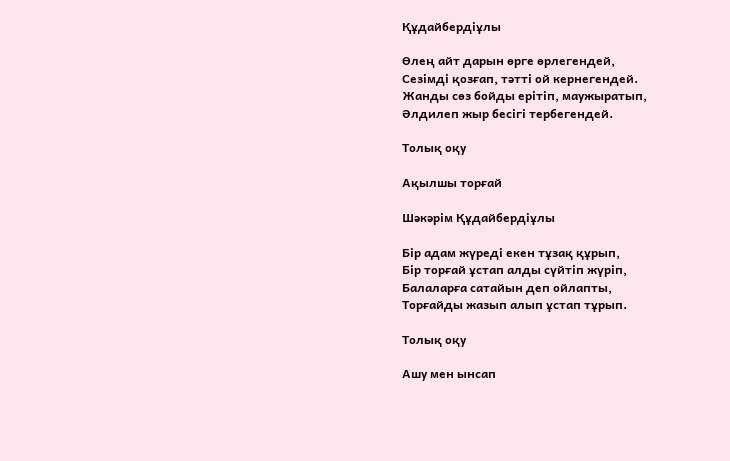Құдайбердіұлы

Өлең айт дарын өрге өрлегендей,
Сезімді қозғап, тәтті ой кернегендей.
Жанды сөз бойды ерітіп, маужыратып,
Әлдилеп жыр бесігі тербегендей.

Толық оқу

Ақылшы торғай

Шәкәрім Құдайбердіұлы

Бір адам жүреді екен тұзақ құрып,
Бір торғай ұстап алды сүйтіп жүріп,
Балаларға сатайын деп ойлапты,
Торғайды жазып алып ұстап тұрып.

Толық оқу

Ашу мен ынсап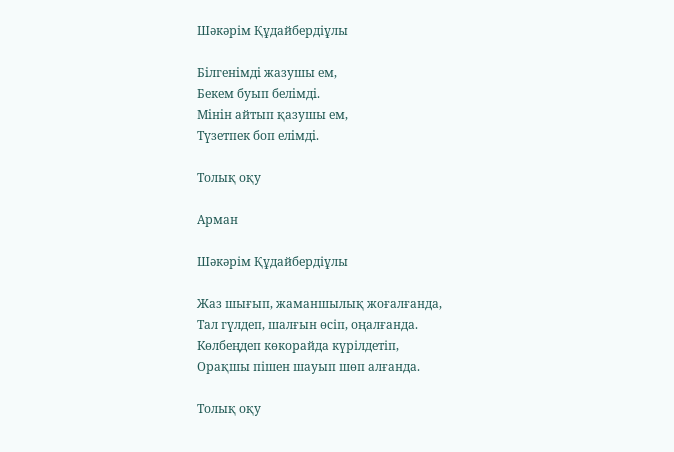Шәкәрім Құдайбердіұлы

Бiлгенiмдi жазушы ем‚
Бекем буып белiмдi.
Мiнiн айтып қазушы ем,
Түзетпек боп елiмдi.

Толық оқу

Арман

Шәкәрім Құдайбердіұлы

Жаз шығып, жаманшылық жоғалғанда,
Тал гүлдеп, шалғын өсіп, оңалғанда.
Көлбеңдеп көкорайда күрілдетіп,
Орақшы пішен шауып шөп алғанда.

Толық оқу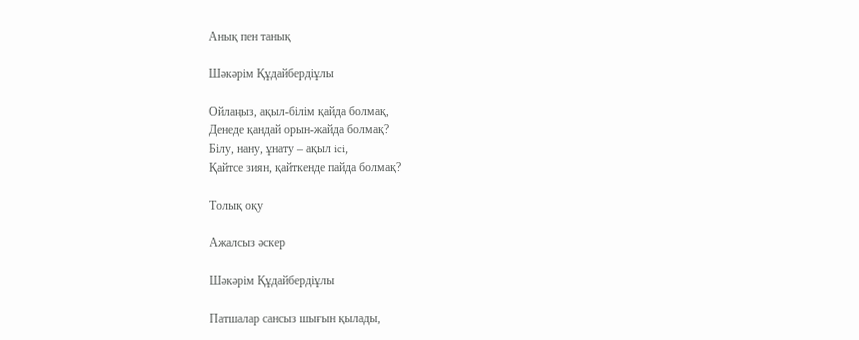Анық пен танық

Шәкәрім Құдайбердіұлы

Ойлаңыз, ақыл-бiлiм қайда болмақ,
Денеде қандай орын-жайда болмақ?
Бiлу, нану, ұнату – ақыл ici,
Қайтсе зиян, қайткенде пайда болмақ?

Толық оқу

Ажалсыз әскер

Шәкәрім Құдайбердіұлы

Патшалар сансыз шығын қылады,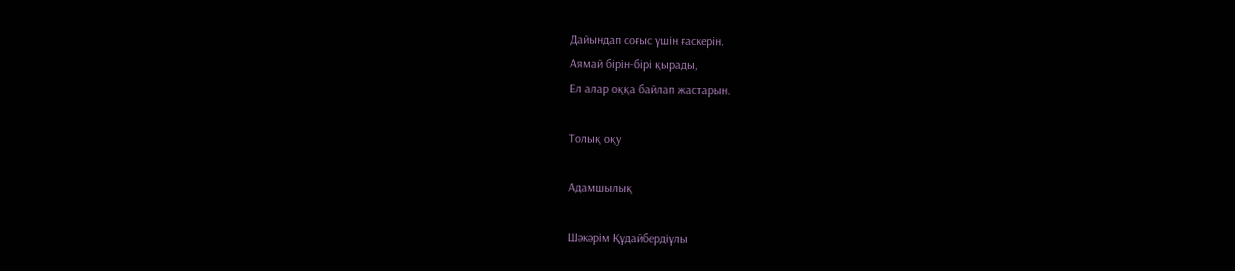Дайындап соғыс үшін ғаскерін.
Аямай бірін-бірі қырады,
Ел алар оққа байлап жастарын.

Толық оқу

Адамшылық

Шәкәрім Құдайбердіұлы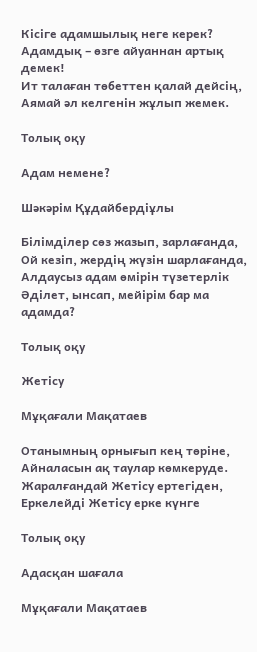Кісіге адамшылық неге керек?
Адамдық – өзге айуаннан артық демек!
Ит талаған төбеттен қалай дейсің,
Аямай әл келгенін жұлып жемек.

Толық оқу

Адам немене?

Шәкәрім Құдайбердіұлы

Бiлiмдiлер сөз жазып, зарлағанда,
Ой кезiп, жердiң жүзiн шарлағанда,
Алдаусыз адам өмiрiн түзетерлiк
Әдiлет, ынсап, мейiрiм бар ма адамда?

Толық оқу

Жетісу

Мұқағали Мақатаев

Отанымның орнығып кең төріне,
Айналасын ақ таулар көмкеруде.
Жаралғандай Жетісу ертегіден,
Еркелейді Жетісу ерке күнге

Толық оқу

Адасқан шағала

Мұқағали Мақатаев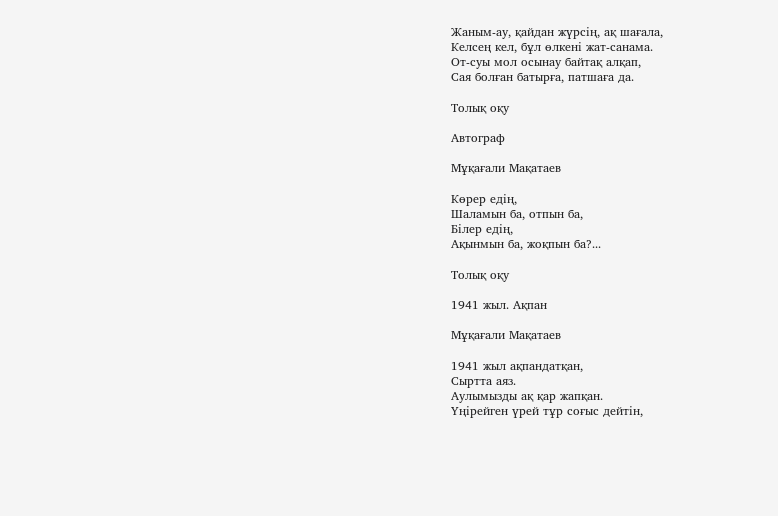Жаным-ау, қайдан жүрсің, ақ шағала,
Келсең кел, бұл өлкені жат-санама.
От-суы мол осынау байтақ алқап,
Сая болған батырға, патшаға да.

Толық оқу

Автограф

Мұқағали Мақатаев

Көрер едің,
Шаламын ба, отпын ба,
Білер едің,
Ақынмын ба, жоқпын ба?...

Толық оқу

1941 жыл. Ақпан

Мұқағали Мақатаев

1941 жыл ақпандатқан,
Сыртта аяз.
Аулымызды ақ қар жапқан.
Үңірейген үрей тұр соғыс дейтін,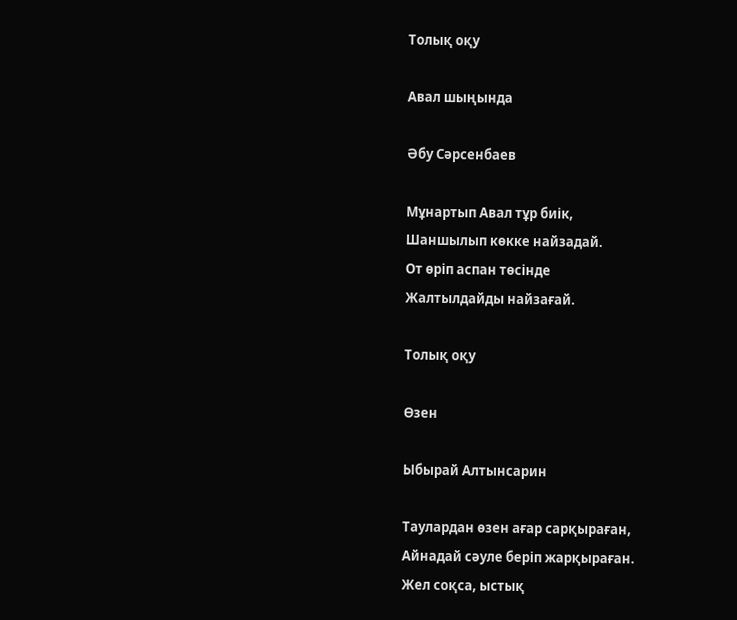Толық оқу

Авал шыңында

Әбу Сәрсенбаев

Мұнартып Авал тұр биік,
Шаншылып көкке найзадай.
От өріп аспан төсінде
Жалтылдайды найзағай.

Толық оқу

Өзен

Ыбырай Алтынсарин

Таулардан өзен ағар сарқыраған,
Айнадай сәуле беріп жарқыраған.
Жел соқса, ыстық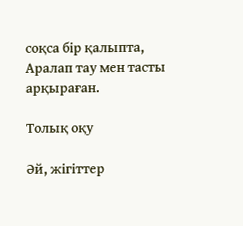соқса бір қалыпта,
Аралап тау мен тасты арқыраған.

Толық оқу

Әй, жігіттер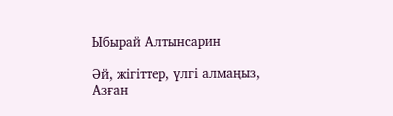Ыбырай Алтынсарин

Әй, жігіттер, үлгі алмаңыз,
Азған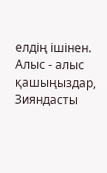елдің ішінен.
Алыс - алыс қашыңыздар,
Зияндасты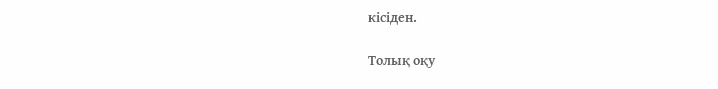кісіден.

Толық оқу